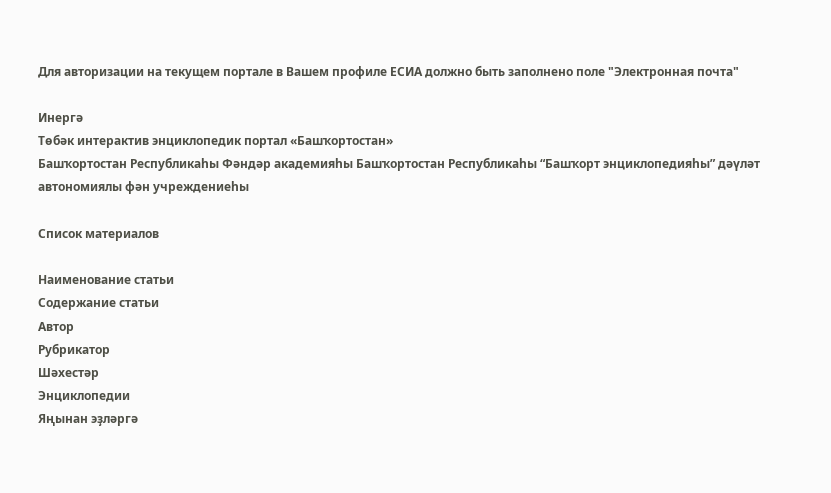Для авторизации на текущем портале в Вашем профиле ЕСИА должно быть заполнено поле "Электронная почта"

Инергə
Төбәк интерактив энциклопедик портал «Башҡортостан»
Башҡортостан Республикаһы Фәндәр академияһы Башҡортостан Республикаһы “Башҡорт энциклопедияһы” дәүләт автономиялы фән учреждениеһы

Список материалов

Наименование статьи
Содержание статьи
Автор
Рубрикатор
Шәхестәр
Энциклопедии
Яңынан эҙләргә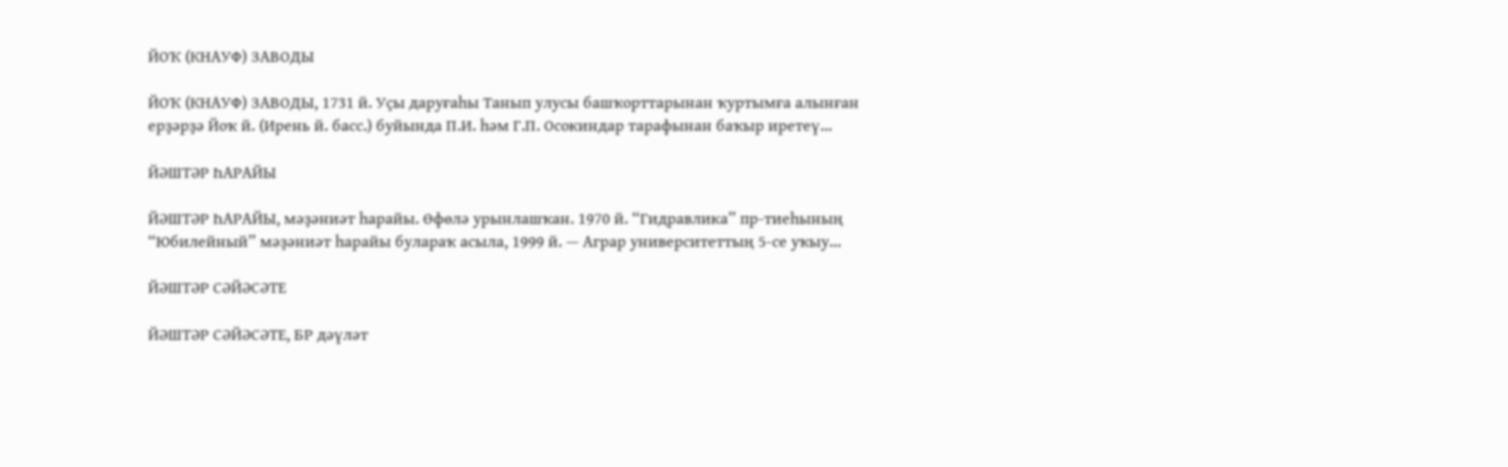ЙОҠ (КНАУФ) ЗАВОДЫ

ЙОҠ (КНАУФ) ЗАВОДЫ, 1731 й. Уҫы даруғаһы Танып улусы башҡорттарынан ҡуртымға алынған ерҙәрҙә Йоҡ й. (Ирень й. басс.) буйында П.И. һәм Г.П. Осокиндар тарафынан баҡыр иретеү...

ЙӘШТӘР ҺАРАЙЫ

ЙӘШТӘР ҺАРАЙЫ, мәҙәниәт һарайы. Өфөлә урынлашҡан. 1970 й. “Гидравлика” пр‑тиеһының “Юбилейный” мәҙәниәт һарайы булараҡ асыла, 1999 й. — Аграр университеттың 5‑се уҡыу...

ЙӘШТӘР СӘЙӘСӘТЕ

ЙӘШТӘР СӘЙӘСӘТЕ, БР дәүләт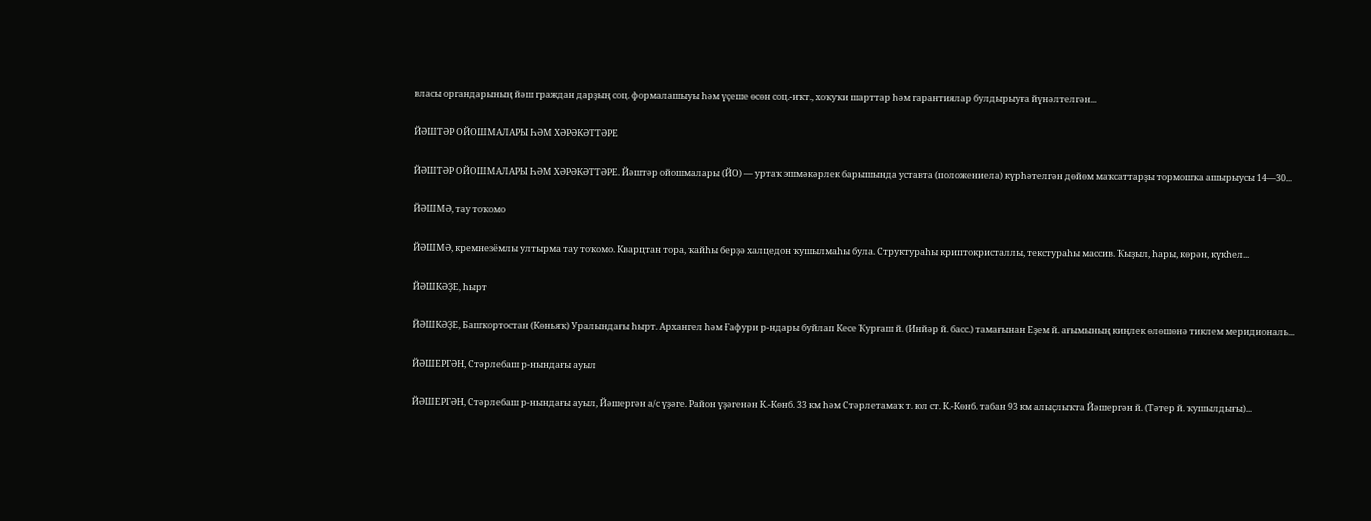власы органдарының йәш граждан дарҙың соц. формалашыуы һәм үҫеше өсөн соц.‑иҡт., хоҡуҡи шарттар һәм гарантиялар булдырыуға йүнәлтелгән...

ЙӘШТӘР ОЙОШМАЛАРЫ ҺӘМ ХӘРӘКӘТТӘРЕ

ЙӘШТӘР ОЙОШМАЛАРЫ ҺӘМ ХӘРӘКӘТТӘРЕ. Йәштәр ойошмалары (ЙО) — уртаҡ эшмәкәрлек барышында уставта (положениела) күрһәтелгән дөйөм маҡсаттарҙы тормошҡа ашырыусы 14—30...

ЙӘШМӘ, тау тоҡомо

ЙӘШМӘ, кремнезёмлы ултырма тау тоҡомо. Кварцтан тора, ҡайһы берҙә халцедон ҡушылмаһы була. Структураһы криптокристаллы, текстураһы массив. Ҡыҙыл, һары, көрән, күкһел...

ЙӘШКӘҘЕ, һырт

ЙӘШКӘҘЕ, Башҡортостан (Көньяҡ) Уралындағы һырт. Архангел һәм Ғафури р‑ндары буйлап Кесе Ҡурғаш й. (Инйәр й. басс.) тамағынан Еҙем й. ағымының киңлек өлөшөнә тиклем меридиональ...

ЙӘШЕРГӘН, Стәрлебаш р‑нындағы ауыл

ЙӘШЕРГӘН, Стәрлебаш р‑нындағы ауыл, Йәшергән а/с үҙәге. Район үҙәгенән К.‑Көнб. 33 км һәм Стәрлетамаҡ т. юл ст. К.‑Көнб. табан 93 км алыҫлыҡта Йәшергән й. (Тәтер й. ҡушылдығы)...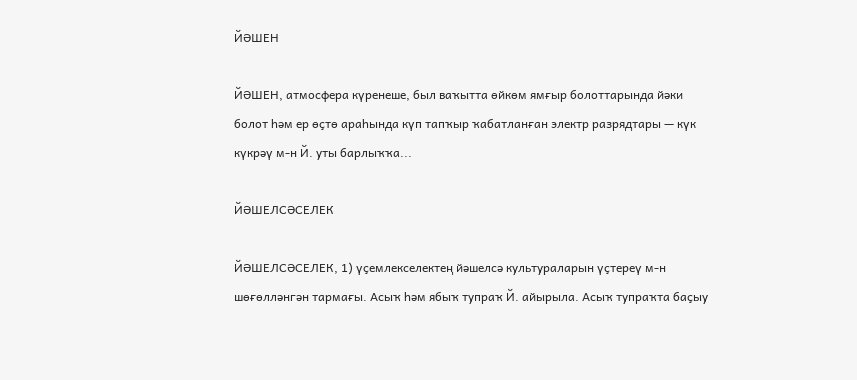ЙӘШЕН

ЙӘШЕН, атмосфера күренеше, был ваҡытта өйкөм ямғыр болоттарында йәки болот һәм ер өҫтө араһында күп тапҡыр ҡабатланған электр разрядтары — күк күкрәү м‑н Й. уты барлыҡҡа...

ЙӘШЕЛСӘСЕЛЕК

ЙӘШЕЛСӘСЕЛЕК, 1) үҫемлекселектең йәшелсә культураларын үҫтереү м‑н шөғөлләнгән тармағы. Асыҡ һәм ябыҡ тупраҡ Й. айырыла. Асыҡ тупраҡта баҫыу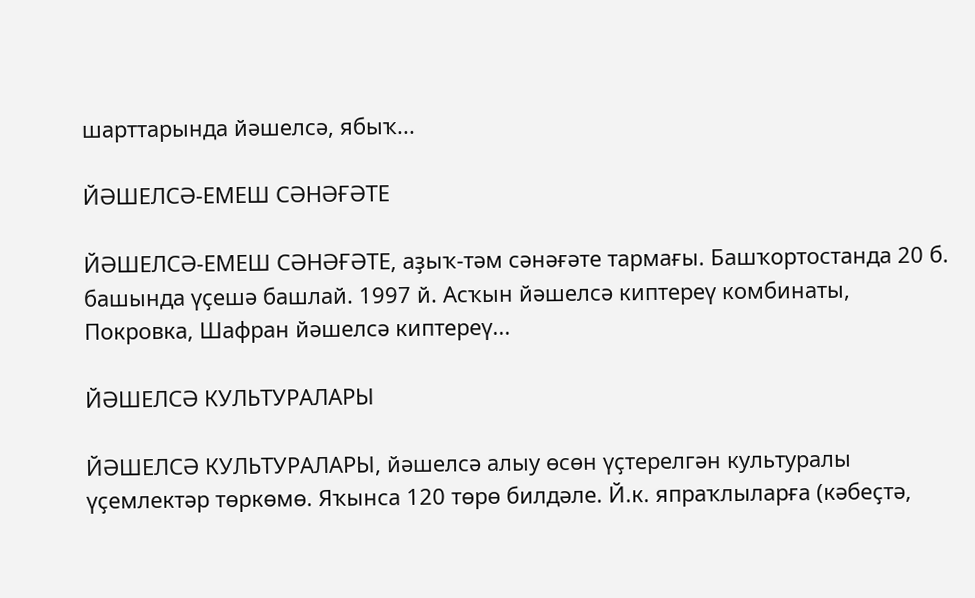шарттарында йәшелсә, ябыҡ...

ЙӘШЕЛСӘ-ЕМЕШ СӘНӘҒӘТЕ

ЙӘШЕЛСӘ‑ЕМЕШ СӘНӘҒӘТЕ, аҙыҡ‑тәм сәнәғәте тармағы. Башҡортостанда 20 б. башында үҫешә башлай. 1997 й. Асҡын йәшелсә киптереү комбинаты, Покровка, Шафран йәшелсә киптереү...

ЙӘШЕЛСӘ КУЛЬТУРАЛАРЫ

ЙӘШЕЛСӘ КУЛЬТУРАЛАРЫ, йәшелсә алыу өсөн үҫтерелгән культуралы үҫемлектәр төркөмө. Яҡынса 120 төрө билдәле. Й.к. япраҡлыларға (кәбеҫтә,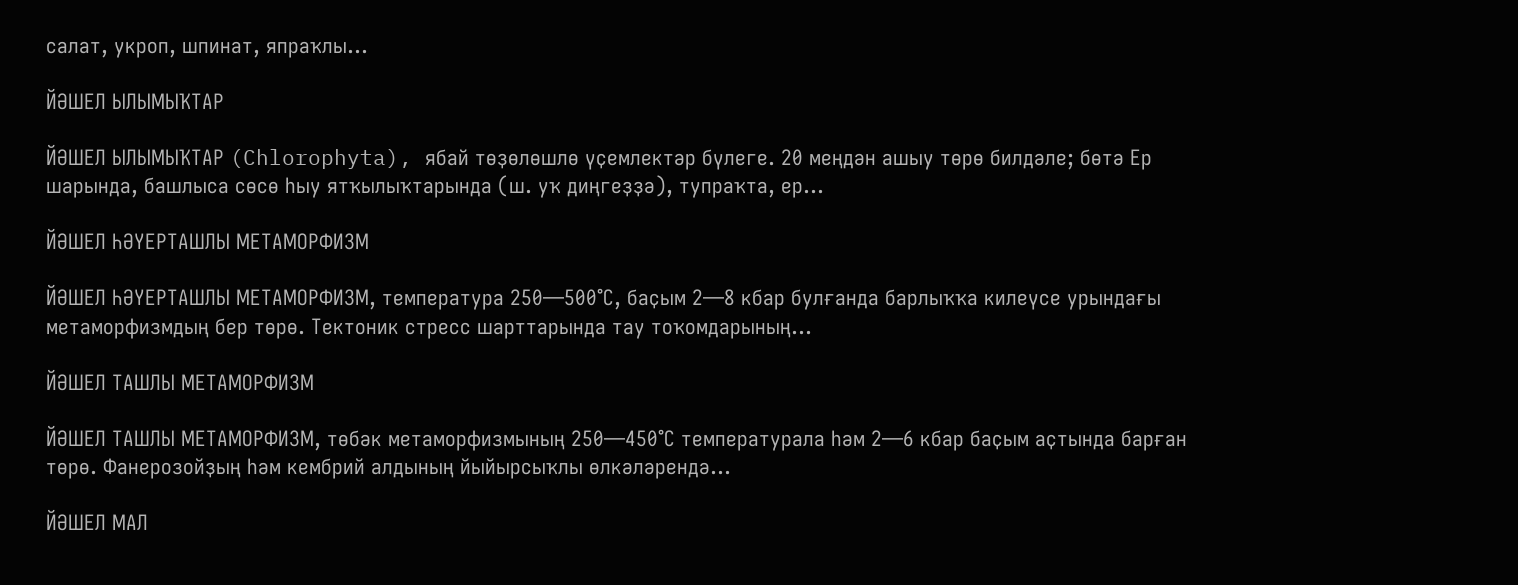салат, укроп, шпинат, япраҡлы...

ЙӘШЕЛ ЫЛЫМЫҠТАР

ЙӘШЕЛ ЫЛЫМЫҠТАР (Chlorophyta), ябай төҙөлөшлө үҫемлектәр бүлеге. 20 меңдән ашыу төрө билдәле; бөтә Ер шарында, башлыса сөсө һыу ятҡылыҡтарында (ш. уҡ диңгеҙҙә), тупраҡта, ер...

ЙӘШЕЛ ҺӘҮЕРТАШЛЫ МЕТАМОРФИЗМ

ЙӘШЕЛ ҺӘҮЕРТАШЛЫ МЕТАМОРФИЗМ, температура 250—500°С, баҫым 2—8 кбар булғанда барлыҡҡа килеүсе урындағы метаморфизмдың бер төрө. Тектоник стресс шарттарында тау тоҡомдарының...

ЙӘШЕЛ ТАШЛЫ МЕТАМОРФИЗМ

ЙӘШЕЛ ТАШЛЫ МЕТАМОРФИЗМ, төбәк метаморфизмының 250—450°С температурала һәм 2—6 кбар баҫым аҫтында барған төрө. Фанерозойҙың һәм кембрий алдының йыйырсыҡлы өлкәләрендә...

ЙӘШЕЛ МАЛ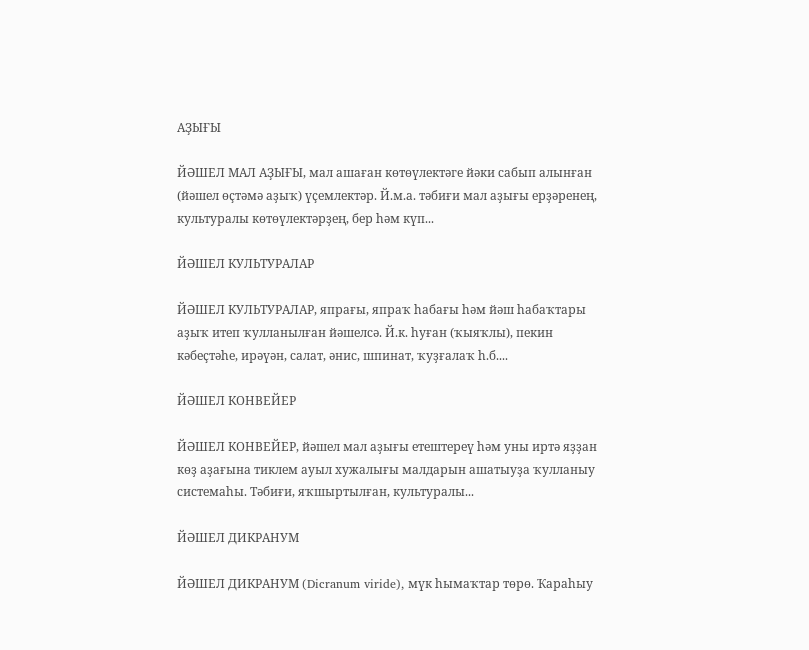АҘЫҒЫ

ЙӘШЕЛ МАЛ АҘЫҒЫ, мал ашаған көтөүлектәге йәки сабып алынған (йәшел өҫтәмә аҙыҡ) үҫемлектәр. Й.м.а. тәбиғи мал аҙығы ерҙәренең, культуралы көтөүлектәрҙең, бер һәм күп...

ЙӘШЕЛ КУЛЬТУРАЛАР

ЙӘШЕЛ КУЛЬТУРАЛАР, япрағы, япраҡ һабағы һәм йәш һабаҡтары аҙыҡ итеп ҡулланылған йәшелсә. Й.к. һуған (ҡыяҡлы), пекин кәбеҫтәһе, ирәүән, салат, әнис, шпинат, ҡуҙғалаҡ һ.б....

ЙӘШЕЛ КОНВЕЙЕР

ЙӘШЕЛ КОНВЕЙЕР, йәшел мал аҙығы етештереү һәм уны иртә яҙҙан көҙ аҙағына тиклем ауыл хужалығы малдарын ашатыуҙа ҡулланыу системаһы. Тәбиғи, яҡшыртылған, культуралы...

ЙӘШЕЛ ДИКРАНУМ

ЙӘШЕЛ ДИКРАНУМ (Dicranum viride), мүк һымаҡтар төрө. Ҡараһыу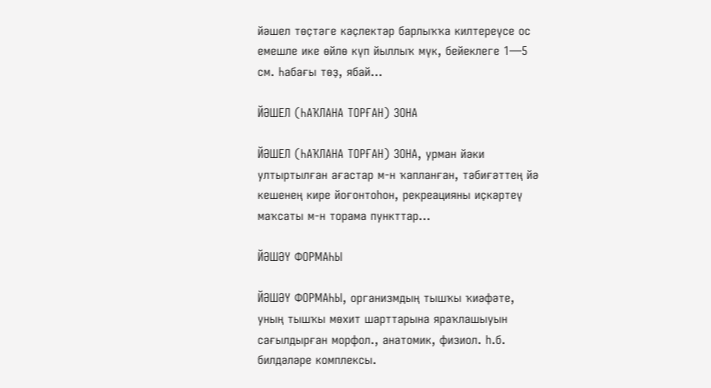йәшел төҫтәге кәҫлектәр барлыҡҡа килтереүсе ос емешле ике өйлө күп йыллыҡ мүк, бейеклеге 1—5 см. Һабағы төҙ, ябай...

ЙӘШЕЛ (ҺАҠЛАНА ТОРҒАН) ЗОНА

ЙӘШЕЛ (ҺАҠЛАНА ТОРҒАН) ЗОНА, урман йәки ултыртылған ағастар м‑н ҡапланған, тәбиғәттең йә кешенең кире йоғонтоһон, рекреацияны иҫкәртеү маҡсаты м‑н торама пункттар...

ЙӘШӘҮ ФОРМАҺЫ

ЙӘШӘҮ ФОРМАҺЫ, организмдың тышҡы ҡиәфәте, уның тышҡы мөхит шарттарына яраҡлашыуын сағылдырған морфол., анатомик, физиол. һ.б. билдәләре комплексы.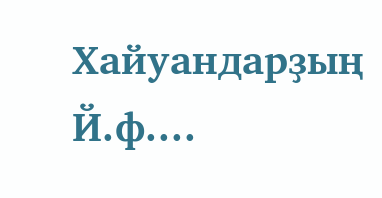Хайуандарҙың Й.ф....